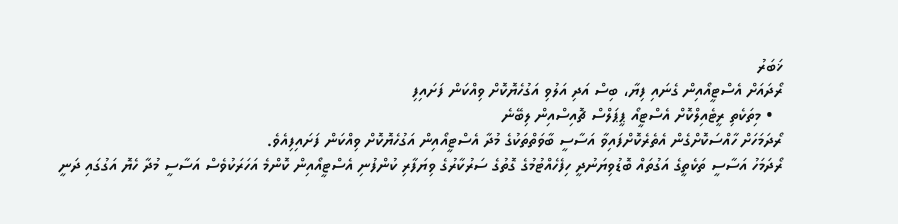ޚަބަރު
ރޯދައަށް އެސްޓީއޯއިން ގެނައި ފިޔާ، ބިސް އަދި އަލުވި އަގުހެޔޮކޮށް ވިއްކަން ފަށައިފި
  • މިތަކެތި ރީޓެއިލްކޮށް އެސްޓީއޯ ޕީޕަލްސް ޗޮއިސްއިން ލިބޭނެ
ރޯދަމަހަށް ހާއްސަކޮށްގެން އެތެރެކޮށްފައިވާ އަސާސީ ބާވަތްތަކުގެ މުދާ އެސްޓީއޯއިން އަގުހެޔޮކޮށް ވިއްކަން ފަށައިފިއެވެ.
ރޯދަމަހު އަސާސީ ތަކެތީގެ އަގުތައް ބޮޑުވިޔަނުދީ ހިފެހެއްޓުމުގެ ގޮތުގެ ސަރުކާރުގެ ވިޔަފާރި ކުންފުނި އެސްޓީއޯއިން ކޮންމެ އަހަރަކުވެސް އަސާސީ މުދާ ހެޔޮ އަގުގައި ދަނީ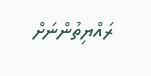ރައްޔިތުންނަށް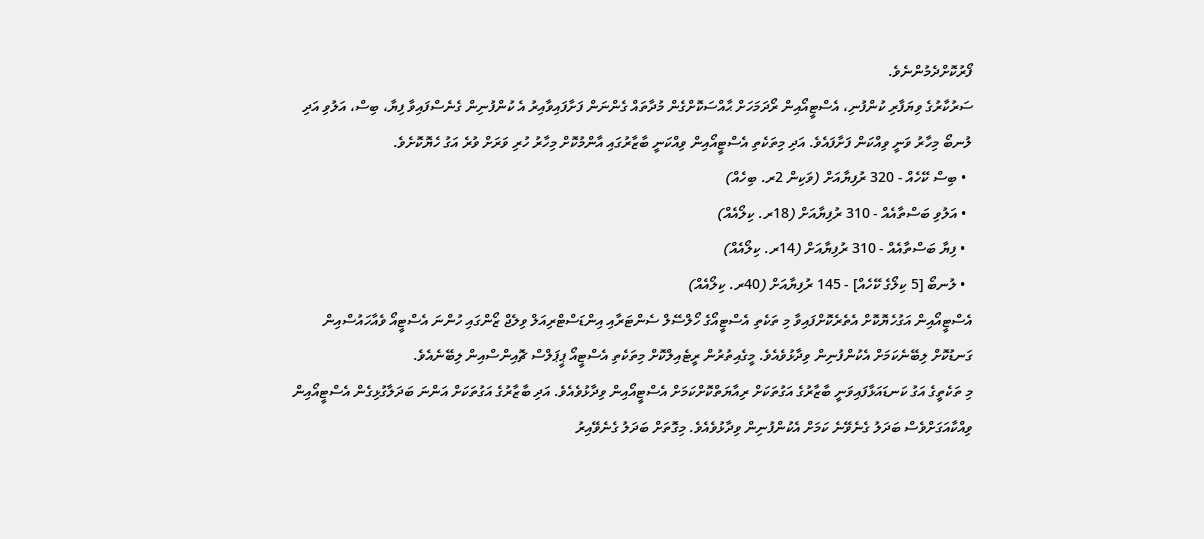ފޯރުކޮށްދެމުންނެވެ.
ސަރުކާރުގެ ވިޔަފާރި ކުންފުނި، އެސްޓީއޯއިން ރޯދަމަހަށް ޙާއްސަކޮށްގެން މުދާތައް ގެންނަން ފަށާފައިވާއިރު އެ ކުންފުނިން ގެނެސްފައިވާ ފިޔާ، ބިސް، އަލުވި އަދި ލުނބޯ މިހާރު ވަނީ ވިއްކަން ފަށާފައެވެ. އަދި މިތަކެތި އެސްޓީއޯއިން ވިއްކަނީ ބާޒާރުގައި އާންމުކޮށް މިހާރު ހުރި ވަރަށް ވުރެ އަގު ހެޔޮކޮށެވެ.
  • ބިސް ކޭހެއް - 320 ރުފިޔާއަށް (ވަކިން 2ރ. ބިހެއް)
  • އަލުވި ބަސްތާއެއް - 310 ރުފިޔާއަށް (18ރ. ކިލޯއެއް)
  • ފިޔާ ބަސްތާއެއް - 310 ރުފިޔާއަށް (14ރ. ކިލޯއެއް)
  • ލުނބޯ [5 ކިލޯގެ ކޭހެއް] - 145 ރުފިޔާއަށް (40ރ. ކިލޯއެއް)
އެސްޓީއޯއިން އަގުހެޔޮކޮށް އެތެރެކޮށްފައިވާ މި ތަކެތި އެސްޓީއޯގެ ހޯލްސޭލް ސެންޓަރާއި އިންޑަސްޓްރިއަލް ވިލެޖް ޒޯންގައި ހުންނަ އެސްޓީއޯ ވެއާހައުސްއިން ގަނޑުކޮށް ލިބޭނެކަމަށް އެކުންފުނިން ވިދާޅުވެއެވެ. މީގެއިތުރުން ރީޓެއިލްކޮށް މިތަކެތި އެސްޓީއޯ ޕީޕަލްސް ޗޮއިންސްއިން ލިބޭނެއެވެ.
މި ތަކެތީގެ އަގު ކަނޑައަޅާފައިވަނީ ބާޒާރުގެ އަގުތަކަށް ރިއާޔަތްކޮށްކަމަށް އެސްޓީއޯއިން ވިދާޅުވެއެވެ. އަދި ބާޒާރުގެ އަގުތަކަށް އަންނަ ބަދަލާގުޅިގެން އެސްޓީއޯއިން ވިއްކާއަގަށްވެސް ބަދަލު ގެނެވޭނެ ކަމަށް އެކުންފުނިން ވިދާޅުވެއެވެ. މިގޮތަށް ބަދަލު ގެނެވޭއިރު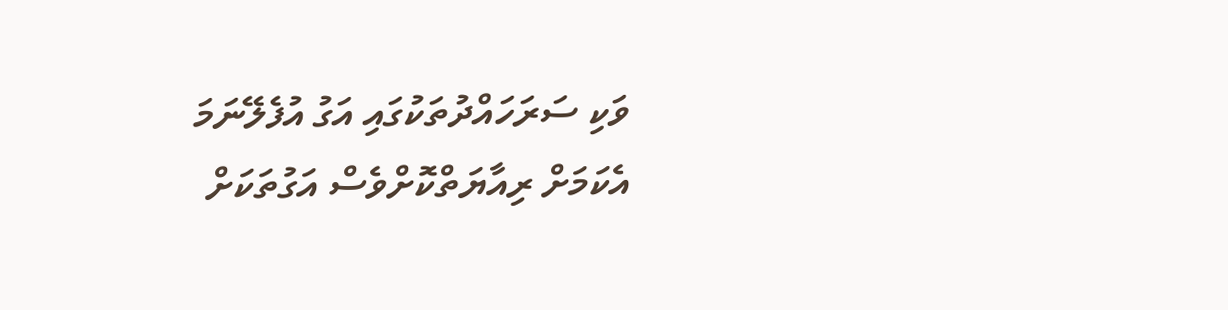ވަކި ސަރަހައްދުތަކުގައި އަގު އުފެލޭނަމަ އެކަމަށް ރިއާޔަތްކޮށްވެސް އަގުތަކަށް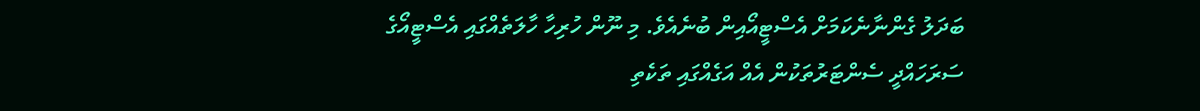ބަދަލު ގެންނާނެކަމަށް އެސްޓީއޯއިން ބުނެއެވެ. މި ނޫން ހުރިހާ ހާލަތެއްގައި އެސްޓީއޯގެ ސަރަހައްދީ ސެންޓަރުތަކުން އެއް އަގެއްގައި ތަކެތި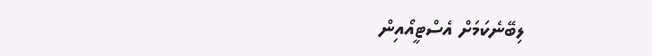ލިބޭނެކަމަށް އެސްޓީއޯއިން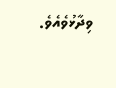ވިދާޅުވެއެވެ.